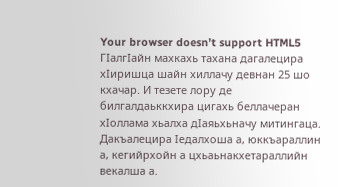Your browser doesn’t support HTML5
ГIалгIайн махкахь тахана дагалецира хIиришца шайн хиллачу девнан 25 шо кхачар. И тезете лору де билгалдаьккхира цигахь беллачеран хIоллама хьалха дIаяьхьначу митингаца. Дакъалецира Iедалхоша а, юккъараллин а, кегийрхойн а цхьаьнакхетараллийн векалша а.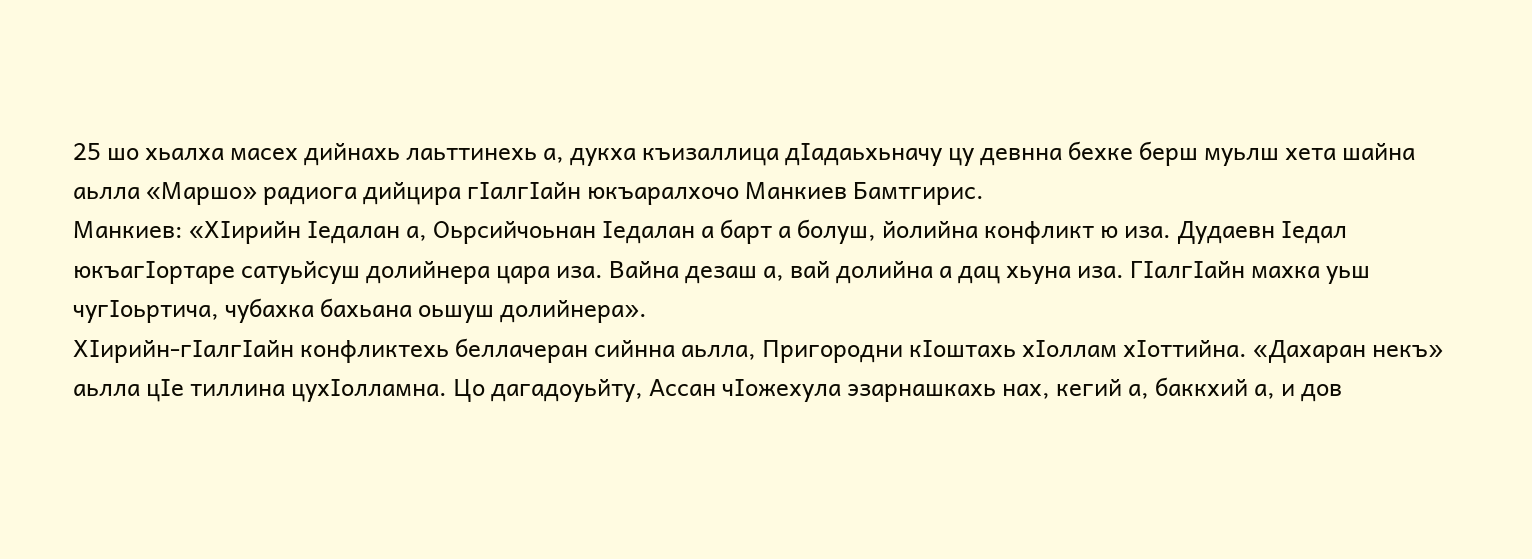25 шо хьалха масех дийнахь лаьттинехь а, дукха къизаллица дIадаьхьначу цу девнна бехке берш муьлш хета шайна аьлла «Маршо» радиога дийцира гIалгIайн юкъаралхочо Манкиев Бамтгирис.
Манкиев: «ХIирийн Iедалан а, Оьрсийчоьнан Iедалан а барт а болуш, йолийна конфликт ю иза. Дудаевн Iедал юкъагIортаре сатуьйсуш долийнера цара иза. Вайна дезаш а, вай долийна а дац хьуна иза. ГIалгIайн махка уьш чугIоьртича, чубахка бахьана оьшуш долийнера».
ХIирийн-гIалгIайн конфликтехь беллачеран сийнна аьлла, Пригородни кIоштахь хIоллам хIоттийна. «Дахаран некъ» аьлла цIе тиллина цухIолламна. Цо дагадоуьйту, Ассан чIожехула эзарнашкахь нах, кегий а, баккхий а, и дов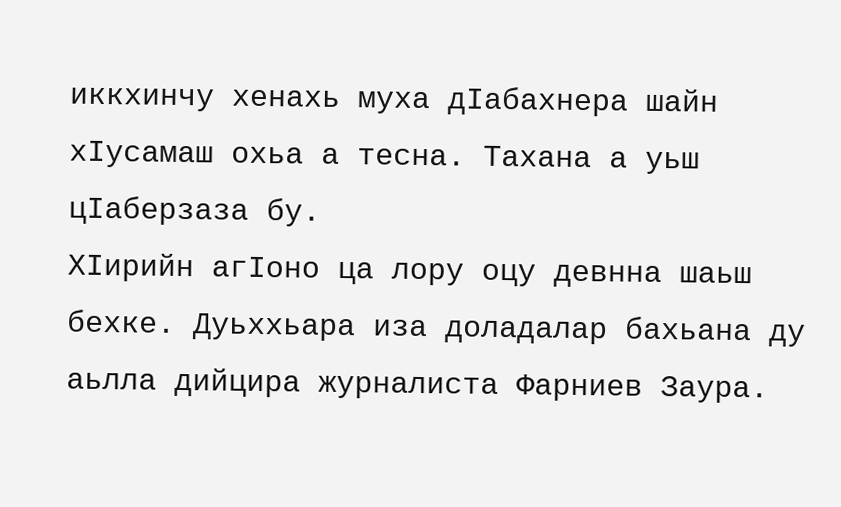иккхинчу хенахь муха дIабахнера шайн хIусамаш охьа а тесна. Тахана а уьш цIаберзаза бу.
ХIирийн агIоно ца лору оцу девнна шаьш бехке. Дуьххьара иза доладалар бахьана ду аьлла дийцира журналиста Фарниев Заура.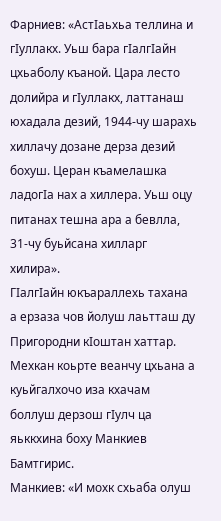Фарниев: «АстIаьхьа теллина и гIуллакх. Уьш бара гIалгIайн цхьаболу къаной. Цара лесто долийра и гIуллакх, латтанаш юхадала дезий, 1944-чу шарахь хиллачу дозане дерза дезий бохуш. Церан къамелашка ладогIа нах а хиллера. Уьш оцу питанах тешна ара а бевлла, 31-чу буьйсана хилларг хилира».
ГIалгIайн юкъараллехь тахана а ерзаза чов йолуш лаьтташ ду Пригородни кIоштан хаттар. Мехкан коьрте веанчу цхьана а куьйгалхочо иза кхачам боллуш дерзош гIулч ца яьккхина боху Манкиев Бамтгирис.
Манкиев: «И мохк схьаба олуш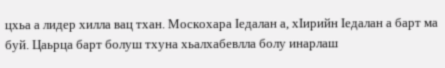цхьа а лидер хилла вац тхан. Москохара Iедалан а, хIирийн Iедалан а барт ма буй. Цаьрца барт болуш тхуна хьалхабевлла болу инарлаш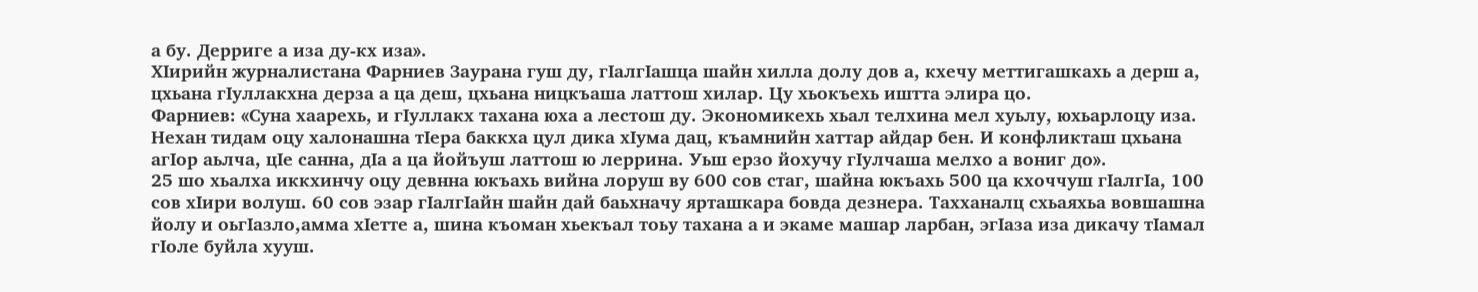а бу. Дерриге а иза ду-кх иза».
ХIирийн журналистана Фарниев Заурана гуш ду, гIалгIашца шайн хилла долу дов а, кхечу меттигашкахь а дерш а, цхьана гIуллакхна дерза а ца деш, цхьана ницкъаша латтош хилар. Цу хьокъехь иштта элира цо.
Фарниев: «Суна хаарехь, и гIуллакх тахана юха а лестош ду. Экономикехь хьал телхина мел хуьлу, юхьарлоцу иза. Нехан тидам оцу халонашна тIера баккха цул дика хIума дац, къамнийн хаттар айдар бен. И конфликташ цхьана агIор аьлча, цIе санна, дIа а ца йойъуш латтош ю леррина. Уьш ерзо йохучу гIулчаша мелхо а вониг до».
25 шо хьалха иккхинчу оцу девнна юкъахь вийна лоруш ву 600 сов стаг, шайна юкъахь 500 ца кхоччуш гIалгIа, 100 сов хIири волуш. 60 сов эзар гIалгIайн шайн дай баьхначу ярташкара бовда дезнера. Тахханалц схьаяхьа вовшашна йолу и оьгIазло,амма хIетте а, шина къоман хьекъал тоьу тахана а и экаме машар ларбан, эгIаза иза дикачу тIамал гIоле буйла хууш.